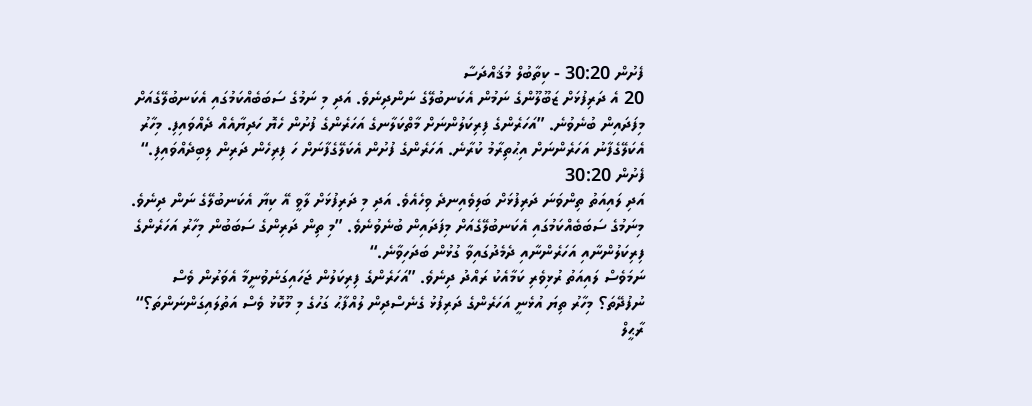ފެށުން 30:20 - ކިތާބުލް މުޤައްދަސާ
20 އެ ދަރިފުޅަށް ޒަބޫލޫންގެ ނަމުން އެކަނބުލޭގެ ނަންދިނެވެ. އަދި މި ނަމުގެ ސަބަބެއްކަމުގައި އެކަނބުލޭގެއަށް މިފަދައިން ބުނެވުނެ. ”އަހަރެންގެ ފިރިކަލުންނަށް މާތްކަލާނގެ އަހަރެންގެ ފުށުން ހެޔޮ ހަދިޔާއެއް ދެއްވައިފި. މިހާރު އެކަލޭގެފާނު އަހަރެންނަށް އިޙުތިރާމު ކުރާނެ. އަހަރެންގެ ފުށުން އެކަލޭގެފާނަށް ހަ ފިރިހެން ދަރިން ލިބިދެއްވައިފި.“
ފެށުން 30:20
އަދި ލައިއަތު ތިންވަނަ ދަރިފުޅަށް ބަލިވެއިނދެ ވިހެއެވެ. އަދި މި ދަރިފުޅަށް ލާވީ އޭ ކިޔާ އެކަނބުލޭގެ ނަން ދިނެވެ. މިނަމުގެ ސަބަބެއްކަމުގައި އެކަނބުލޭގެއަށް މިފަދައިން ބުނެވުނެވެ. ”މި ތިން ދަރިންގެ ސަބަބުން މިހާރު އަހަރެންގެ ފިރިކަލުންނާއި އަހަރެންނާއި ދެމެދުގައިވާ ގުޅުން ބަދަހިވާނެ.“
ނަމަވެސް ލައިއަތު ރުޅިވެރި ކަމާއެކު ރައްދު ދިނެވެ. ”އަހަރެންގެ ފިރިކަލުން ޖަހައިގަނެވުނީމާ އެވަރުން ވެސް ނުފުދޭތަ؟ މިހާރު ތިޔަ އުޅެނީ އަހަރެންގެ ދަރިފުޅު ގެނެސްދިން ލުއްފާޙު ގަހުގެ މި މޫކޮޅު ވެސް އަތުލައިގަންނަންތަ؟“ ރާޙީލް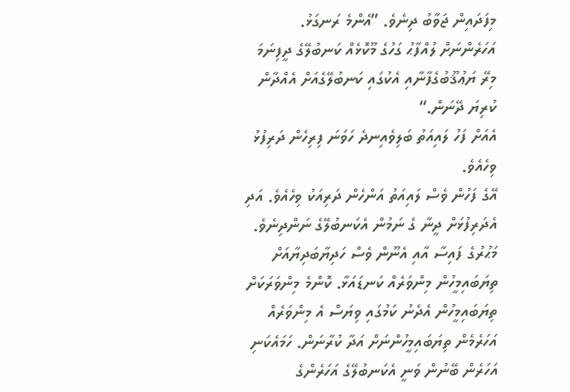މިފަދައިން ޖަވާބު ދިނެވެ. ”އެންމެ ރަނގަޅު. އަހަރެންނަށް ލުއްފާޙު ގަހުގެ މޫކޮޅެއް ކަނބުލޭގެ ދީފިނަމަ މިރޭ ޔަޢުޤޫބުގެފާނާއި އެކުގައި ކަނބުލޭގެއަށް އެއްދާން ކުރިޔަ ދޭނަން.“
އެއަށް ފަހު ލައިއަތު ބަލިވެއިނދެ ހަވަނަ ފިރިހެން ދަރިފުޅު ވިހެއެވެ.
އޭގެ ފަހުން ވެސް ލައިއަތު އަންހެން ދަރިއަކު ވިހެއެވެ. އަދި އެދަރިފުޅަށް ދީނާ ގެ ނަމުން އެކަނބުލޭގެ ނަންދިނެވެ.
މަޙުރުގެ ފައިސާ އާއި އެނޫން ވެސް ހަދިޔާބަދިޔާއަށް ތިޔަބައިމީހުން މިންވަރެއް ކަނޑައަޅާ. ކޮންމެ މިންވަރަކަށް ތިޔަބައިމީހުން އެދެނު ކަމުގައި ވިޔަސް އެ މިންވަރެއް އަހަރެމެން ތިޔަބައިމީހުންނަށް އަދާ ކުރާނަން. ހަމައެކަނި އަހަރެން ބޭނުން ވަނީ އެކަނބުލޭގެ އަހަރެންގެ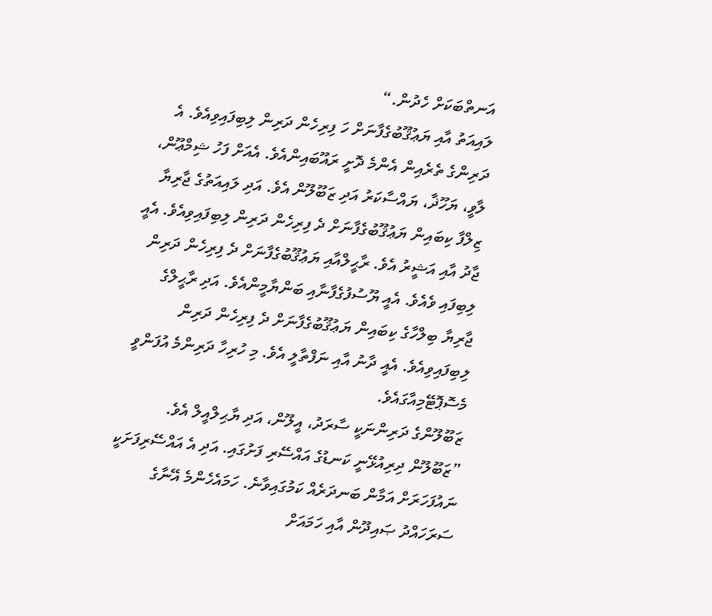އަނތްބަކަށް ހެދުން.“
ލައިއަތު އާއި ޔަޢުޤޫބުގެފާނަށް ހަ ފިރިހެން ދަރިން ލިބިފައިވިއެވެ. އެ ދަރިންގެ ތެރެއިން އެންމެ ދޮށީ ރައޫބައިންއެވެ. އެއަށް ފަހު ޝިމްޢޫން، ލާވީ، ޔަހޫޛާ، ޔައްސާކަރު އަދި ޒަބޫލޫން އެވެ. އަދި ލައިއަތުގެ ޖާރިޔާ ޒިލްފާ ކިބައިން ޔަޢުޤޫބުގެފާނަށް ދެ ފިރިހެން ދަރިން ލިބިފައިވިއެވެ. އެއީ ޖާދު އާއި އަޝީރު އެވެ. ރާޙީލްއާއި ޔަޢުޤޫބުގެފާނަށް ދެ ފިރިހެން ދަރިން ލިބިފައި ވެއެވެ. އެއީ ޔޫސުފުގެފާނާއި ބަންޔާމީންއެވެ. އަދި ރާޙީލްގެ ޖާރިޔާ ބިލްހާގެ ކިބައިން ޔަޢުޤޫބުގެފާނަށް ދެ ފިރިހެން ދަރިން ލިބިފައިވިއެވެ. އެއީ ދާނު އާއި ނަފްތާލީ އެވެ. މި ހުރިހާ ދަރިންމެ އުފަންވީ މެސޮޕޮޓޭމިއާގައެވެ.
ޒަބޫލޫންގެ ދަރިންނަކީ ސާރަދު، އީލޫން، އަދި ޔާޙިލްއީލް އެވެ.
”ޒަބޫލޫން ދިރިއުޅޭނީ ކަނޑުގެ އައްސޭރި ފަށުގައި. އަދި އެ އައްސޭރިފަށަކީ ނައުފަހަރަށް އަމާން ބަނދަރެއް ކަމުގައިވާނެ. ހަމައެހެންމެ އޭނާގެ ސަރަހައްދު ޞައިދޫން އާއި ހަމައަށް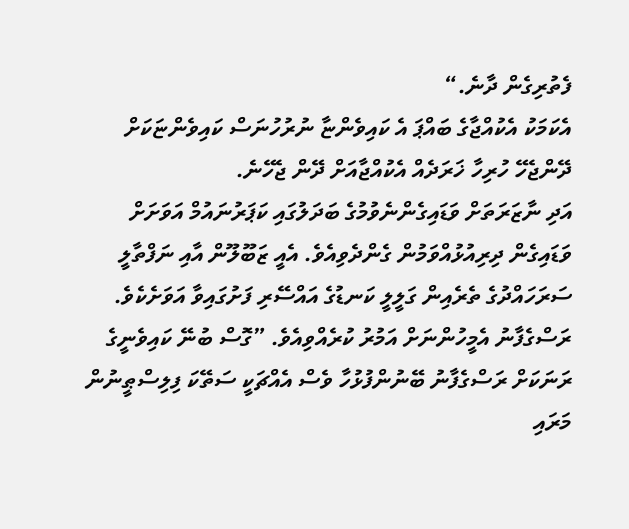ފެތުރިގެން ދާނެ.“
އެކަމަކު އެކުއްޖާގެ ބައްޕަ އެ ކައިވެންޏާ ނުރުހުނަސް ކައިވެންޏަކަށް ދޭންޖެހޭ ހުރިހާ ޚަރަދެއް އެކުއްޖާއަށް ދޭން ޖެހޭނެ.
އަދި ނާޒަރަތަށް ވަޑައިގެންނެވުމުގެ ބަދަލުގައި ކަޕަރުނައުމް އަވަށަށް ވަޑައިގެން ދިރިއުޅުއްވަމުން ގެންދެވިއެވެ. އެއީ ޒަބޫލޫން އާއި ނަފްތާލީ ސަރަހައްދުގެ ތެރެއިން ގަލީލީ ކަނޑުގެ އައްސޭރި ފަށުގައިވާ އަވަށެކެވެ.
ރަސްގެފާނު އެމީހުންނަށް އަމުރު ކުރެއްވިއެވެ. ”ގޮސް ބުނޭ ކައިވެނީގެ ރަނަކަށް ރަސްގެފާނު ބޭނުންފުޅުހާ ވެސް އެއްޗަކީ ސަތޭކަ ފިލިސްޠީނުން މަރައި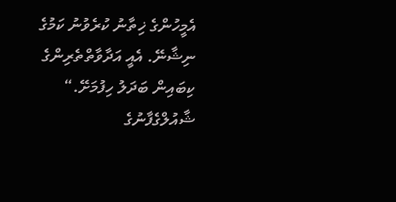އެމީހުންގެ ޚިތާނު ކުރެވުނު ކަމުގެ ނިޝާނޭ. އެއީ އަދާވާތްތެރިންގެ ކިބައިން ބަދަލު ހިފުމަށޭ.“ ޝާއުލްގެފާނުގެ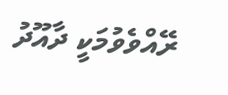ރޭއްވެވުމަކީ ދާއޫދު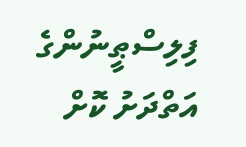ފިލިސްޠީނުންގެ އަތްދަށު ކޮށް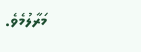މަރާލުމެވެ.